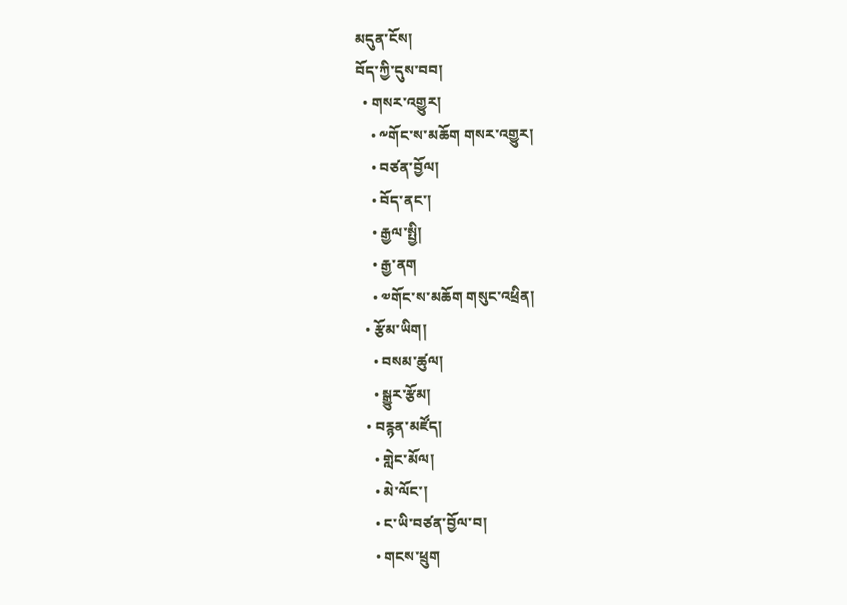མདུན་ངོས།
བོད་ཀྱི་དུས་བབ།
  • གསར་འགྱུར།
    • ༸གོང་ས་མཆོག གསར་འགྱུར།
    • བཙན་བྱོལ།
    • བོད་ནང་།
    • རྒྱལ་སྤྱི།
    • རྒྱ་ནག
    • ༧གོང་ས་མཆོག གསུང་འཕྲིན།
  • རྩོམ་ཡིག།
    • བསམ་ཚུལ།
    • སྒྱུར་རྩོམ།
  • བརྙན་མཛོད།
    • གླེང་མོལ།
    • མེ་ལོང་།
    • ང་ཡི་བཙན་བྱོལ་བ།
    • གངས་ཕྲུག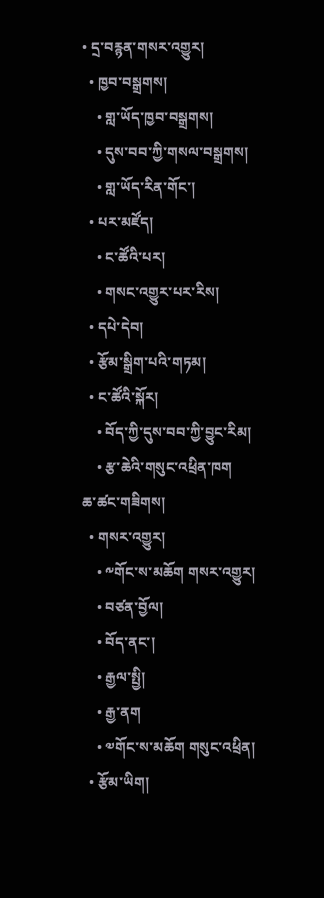• དྲ་བརྙན་གསར་འགྱུར།
  • ཁྱབ་བསྒྲགས།
    • གླ་ཡོད་ཁྱབ་བསྒྲགས།
    • དུས་བབ་ཀྱི་གསལ་བསྒྲགས།
    • གླ་ཡོད་རིན་གོང་།
  • པར་མཛོད།
    • ང་ཚོའི་པར།
    • གསང་འགྱུར་པར་རིས།
  • དཔེ་དེབ།
  • རྩོམ་སྒྲིག་པའི་གཏམ།
  • ང་ཚོའི་སྐོར།
    • བོད་ཀྱི་དུས་བབ་ཀྱི་བྱུང་རིམ།
    • རྩ་ཆེའི་གསུང་འཕྲིན་ཁག
ཆ་ཚང་གཟིགས།
  • གསར་འགྱུར།
    • ༸གོང་ས་མཆོག གསར་འགྱུར།
    • བཙན་བྱོལ།
    • བོད་ནང་།
    • རྒྱལ་སྤྱི།
    • རྒྱ་ནག
    • ༧གོང་ས་མཆོག གསུང་འཕྲིན།
  • རྩོམ་ཡིག།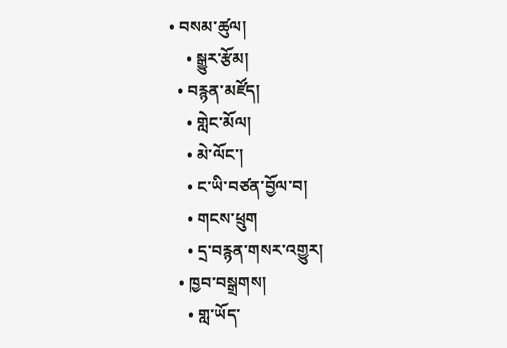• བསམ་ཚུལ།
    • སྒྱུར་རྩོམ།
  • བརྙན་མཛོད།
    • གླེང་མོལ།
    • མེ་ལོང་།
    • ང་ཡི་བཙན་བྱོལ་བ།
    • གངས་ཕྲུག
    • དྲ་བརྙན་གསར་འགྱུར།
  • ཁྱབ་བསྒྲགས།
    • གླ་ཡོད་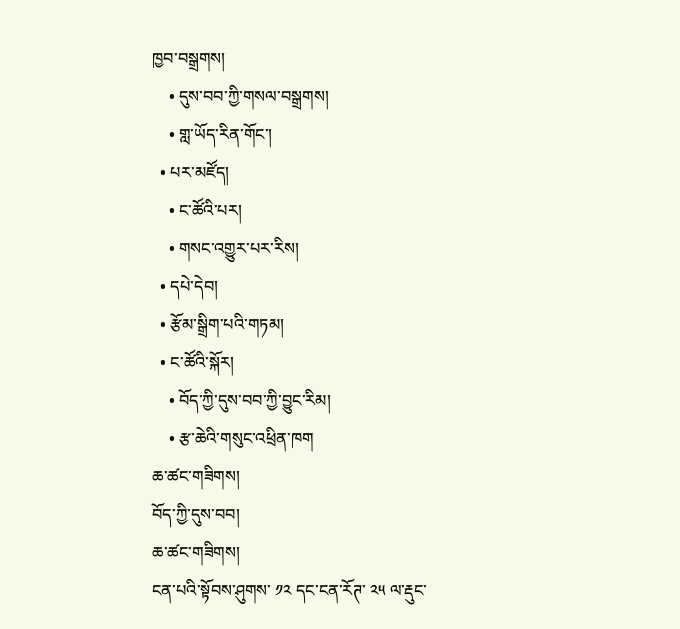ཁྱབ་བསྒྲགས།
    • དུས་བབ་ཀྱི་གསལ་བསྒྲགས།
    • གླ་ཡོད་རིན་གོང་།
  • པར་མཛོད།
    • ང་ཚོའི་པར།
    • གསང་འགྱུར་པར་རིས།
  • དཔེ་དེབ།
  • རྩོམ་སྒྲིག་པའི་གཏམ།
  • ང་ཚོའི་སྐོར།
    • བོད་ཀྱི་དུས་བབ་ཀྱི་བྱུང་རིམ།
    • རྩ་ཆེའི་གསུང་འཕྲིན་ཁག
ཆ་ཚང་གཟིགས།
བོད་ཀྱི་དུས་བབ།
ཆ་ཚང་གཟིགས།
ངན་པའི་སྟོབས་ཤུགས་ ༡༢ དང་ངན་རོཊ་ ༢༥ ལ་རྡུང་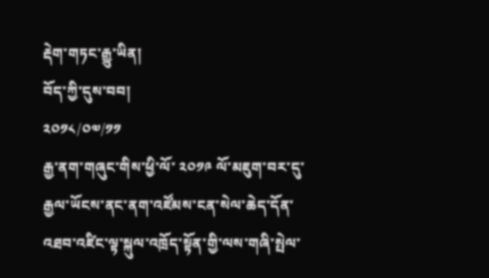རྡེག་གཏང་རྒྱུ་ཡིན།
བོད་ཀྱི་དུས་བབ།
༢༠༡༨/༠༧/༡༡
རྒྱ་ནག་གཞུང་གིས་ཕྱི་ལོ་ ༢༠༡༩ ལོ་མཇུག་བར་དུ་རྒྱལ་ཡོངས་ནང་ནག་འཛོམས་ངན་སེལ་ཆེད་དོན་འཐབ་འཛིང་ལྟ་སྐུལ་འཁྲོད་སྟོན་གྱི་ལས་གཞི་སྤེལ་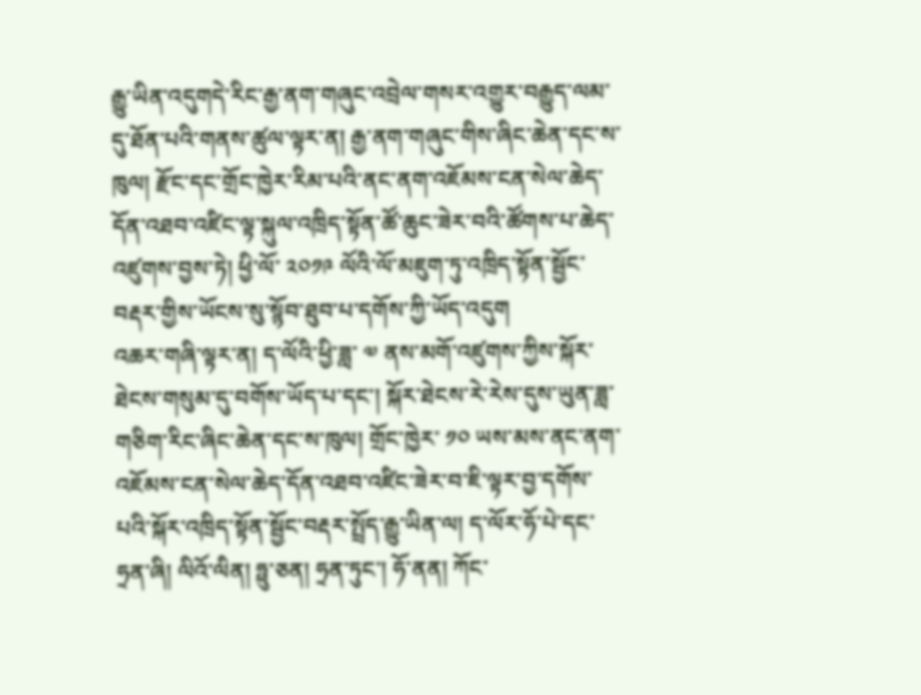རྒྱུ་ཡིན་འདུགདེ་རིང་རྒྱ་ནག་གཞུང་འབྲེལ་གསར་འགྱུར་བརྒྱུད་ལམ་དུ་ཐོན་པའི་གནས་ཚུལ་ལྟར་ན། རྒྱ་ནག་གཞུང་གིས་ཞིང་ཆེན་དང་ས་ཁུལ། རྫོང་དང་གྲོང་ཁྱེར་རིམ་པའི་ནང་ནག་འཇོམས་ངན་སེལ་ཆེད་དོན་འཐབ་འཛིང་ལྟ་སྐུལ་འཁྲིད་སྟོན་ཚོ་ཆུང་ཟེར་བའི་ཚོགས་པ་ཆེད་འཛུགས་བྱས་ཏེ། ཕྱི་ལོ་ ༢༠༡༩ ལོའི་ལོ་མཇུག་ཏུ་འཁྲིད་སྟོན་སྦྱོང་བརྡར་གྱིས་ཡོངས་སུ་སྙོབ་ཐུབ་པ་དགོས་ཀྱི་ཡོད་འདུག
འཆར་གཞི་ལྟར་ན། ད་ལོའི་ཕྱི་ཟླ་ ༧ ནས་མགོ་འཛུགས་ཀྱིས་སྐོར་ཐེངས་གསུམ་དུ་བགོས་ཡོད་པ་དང་། སྐོར་ཐེངས་རེ་རེས་དུས་ཡུན་ཟླ་གཅིག་རིང་ཞིང་ཆེན་དང་ས་ཁུལ། གྲོང་ཁྱེར་ ༡༠ ཡས་མས་ནང་ནག་འཇོམས་ངན་སེལ་ཆེད་དོན་འཐབ་འཛིང་ཟེར་བ་ཇི་ལྟར་བྱ་དགོས་པའི་སྐོར་འཁྲིད་སྟོན་སྦྱོང་བརྡར་སྤྲོད་རྒྱུ་ཡིན་ལ། ད་ལོར་ཧོ་པེ་དང་ཧྲན་ཞི། ལིའོ་ལིན། ཧྥུ་ཅན། ཧྲན་ཏུང་། ཧོ་ནན། ཀོང་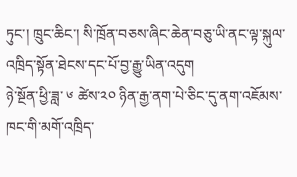ཏུང་། ཁྲུང་ཆིང་། སི་ཁྲོན་བཅས་ཞིང་ཆེན་བཅུ་ཡི་ནང་ལྟ་སྐུལ་འཁྲིད་སྟོན་ཐེངས་དང་པོ་བྱ་རྒྱུ་ཡིན་འདུག
ཉེ་སྔོན་ཕྱི་ཟླ་ ༦ ཚེས་༢༠ ཉིན་རྒྱ་ནག་པེ་ཅིང་དུ་ནག་འཇོམས་ཁང་གི་མགོ་འཁྲིད་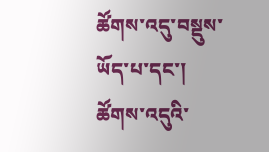ཚོགས་འདུ་བསྡུས་ཡོད་པ་དང་། ཚོགས་འདུའི་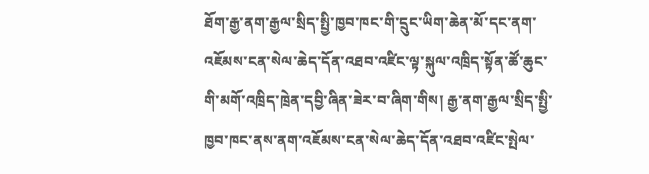ཐོག་རྒྱ་ནག་རྒྱལ་སྲིད་སྤྱི་ཁྱབ་ཁང་གི་དྲུང་ཡིག་ཆེན་མོ་དང་ནག་འཇོམས་ངན་སེལ་ཆེད་དོན་འཐབ་འཛིང་ལྟ་སྐུལ་འཁྲིད་སྟོན་ཚོ་ཆུང་གི་མགོ་འཁྲིད་ཁྲེན་དབྱི་ཞིན་ཟེར་བ་ཞིག་གིས། རྒྱ་ནག་རྒྱལ་སྲིད་སྤྱི་ཁྱབ་ཁང་ནས་ནག་འཇོམས་ངན་སེལ་ཆེད་དོན་འཐབ་འཛིང་སྤེལ་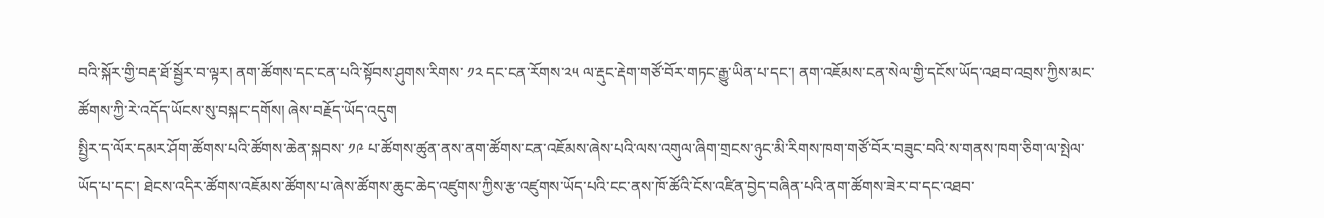བའི་སྐོར་གྱི་བརྡ་ཐོ་སྦྱོར་བ་ལྟར། ནག་ཚོགས་དང་ངན་པའི་སྟོབས་ཤུགས་རིགས་ ༡༢ དང་ངན་རོགས་༢༥ ལ་རྡུང་རྡེག་གཙོ་བོར་གཏང་རྒྱུ་ཡིན་པ་དང་། ནག་འཇོམས་ངན་སེལ་གྱི་དངོས་ཡོད་འཐབ་འབྲས་ཀྱིས་མང་ཚོགས་ཀྱི་རེ་འདོད་ཡོངས་སུ་བསྐང་དགོས། ཞེས་བརྗོད་ཡོད་འདུག
སྤྱིར་ད་ལོར་དམར་ཤོག་ཚོགས་པའི་ཚོགས་ཆེན་སྐབས་ ༡༩ པ་ཚོགས་ཚུན་ནས་ནག་ཚོགས་ངན་འཇོམས་ཞེས་པའི་ལས་འགུལ་ཞིག་གྲངས་ཉུང་མི་རིགས་ཁག་གཙོ་བོར་བཟུང་བའི་ས་གནས་ཁག་ཅིག་ལ་སྤེལ་ཡོད་པ་དང་། ཐེངས་འདིར་ཚོགས་འཇོམས་ཚོགས་པ་ཞེས་ཚོགས་ཆུང་ཆེད་འཛུགས་ཀྱིས་རྩ་འཛུགས་ཡོད་པའི་ངང་ནས་ཁོ་ཚོའི་ངོས་འཛིན་བྱེད་བཞིན་པའི་ནག་ཚོགས་ཟེར་བ་དང་འཐབ་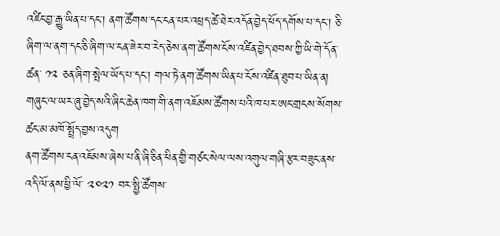འཛིང་བྱ་རྒྱུ་ཡིན་པ་དང་། ནག་ཚོགས་དང་ངན་པར་འཕྲད་ཚེ་ཐེར་འདོན་བྱེད་ཕོད་དགོས་པ་དང་། ཅི་ཞིག་ལ་ནག་དང་ཅི་ཞིག་ལ་ངན་ཟེར་བ་རེད་ཅེས་ནག་ཚོགས་ངོས་འཛིན་བྱེད་ཐབས་ཀྱི་ཡི་གེ་དོན་ཚན་ ༡༢ ཅན་ཞིག་སྤེལ་ཡོད་པ་དང་། གལ་ཏེ་ནག་ཚོགས་ཡིན་པ་ངོས་འཛིན་ཐུབ་པ་ཡིན་ན། གཞུང་ལ་ཡར་ཞུ་བྱེད་སའི་ཞིང་ཆེན་ཁག་གི་ནག་འཇོམས་ཚོགས་པའི་ཁ་པར་ཨང་གྲངས་སོགས་ཚང་མ་མཁོ་སྤྲོད་བྱས་འདུག
ནག་ཚོགས་ངན་འཇོམས་ཞེས་པ་ནི་ཞི་ཅིན་ཕིན་གྱི་གཙང་སེལ་ལས་འགུལ་གཞི་རྩར་བཟུང་ནས་འདི་ལོ་ནས་ཕྱི་ལོ་ ༢༠༢༡ བར་སྤྱི་ཚོགས་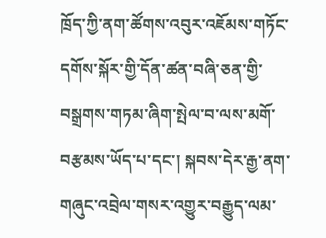ཁྲོད་ཀྱི་ནག་ཚོགས་འབུར་འཇོམས་གཏོང་དགོས་སྐོར་གྱི་དོན་ཚན་བཞི་ཅན་གྱི་བསྒྲགས་གཏམ་ཞིག་སྤེལ་བ་ལས་མགོ་བརྩམས་ཡོད་པ་དང་། སྐབས་དེར་རྒྱ་ནག་གཞུང་འབྲེལ་གསར་འགྱུར་བརྒྱུད་ལམ་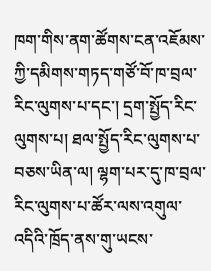ཁག་གིས་ནག་ཚོགས་ངན་འཇོམས་ཀྱི་དམིགས་གཏད་གཙོ་བོ་ཁ་བྲལ་རིང་ལུགས་པ་དང་། དྲག་སྤྱོད་རིང་ལུགས་པ། ཐལ་སྤྱོད་རིང་ལུགས་པ་བཅས་ཡིན་ལ། ལྷག་པར་དུ་ཁ་བྲལ་རིང་ལུགས་པ་ཚོར་ལས་འགུལ་འདིའི་ཁྲོད་ནས་གུ་ཡངས་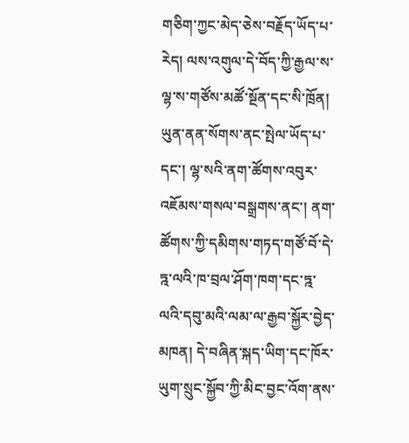གཅིག་ཀྱང་མེད་ཅེས་བརྗོད་ཡོད་པ་རེད། ལས་འགུལ་དེ་བོད་ཀྱི་རྒྱལ་ས་ལྷ་ས་གཙོས་མཚོ་སྔོན་དང་སི་ཁྲོན། ཡུན་ནན་སོགས་ནང་སྤེལ་ཡོད་པ་དང་། ལྷ་སའི་ནག་ཚོགས་འབུར་འཇོམས་གསལ་བསྒྲགས་ནང་། ནག་ཚོགས་ཀྱི་དམིགས་གཏད་གཙོ་བོ་དེ་ཏྰ་ལའི་ཁ་བྲལ་ཤོག་ཁག་དང་ཏྰ་ལའི་དབུ་མའི་ལམ་ལ་རྒྱབ་སྐྱོར་བྱེད་མཁན། དེ་བཞིན་སྐད་ཡིག་དང་ཁོར་ཡུག་སྲུང་སྐྱོབ་ཀྱི་མིང་བྱང་འོག་ནས་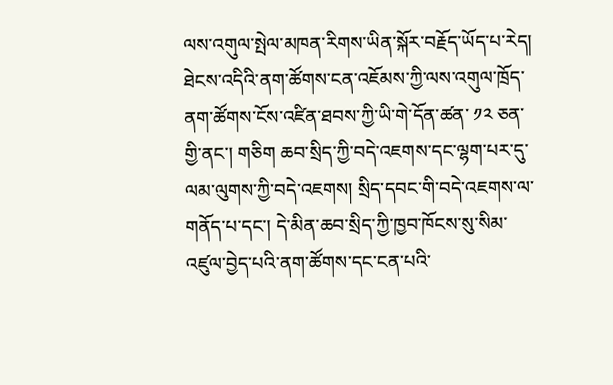ལས་འགུལ་སྤེལ་མཁན་རིགས་ཡིན་སྐོར་བརྗོད་ཡོད་པ་རེད།
ཐེངས་འདིའི་ནག་ཚོགས་ངན་འཇོམས་ཀྱི་ལས་འགུལ་ཁྲོད་ནག་ཚོགས་ངོས་འཛིན་ཐབས་ཀྱི་ཡི་གེ་དོན་ཚན་ ༡༢ ཅན་གྱི་ནང་། གཅིག ཆབ་སྲིད་ཀྱི་བདེ་འཇགས་དང་ལྷག་པར་དུ་ལམ་ལུགས་ཀྱི་བདེ་འཇགས། སྲིད་དབང་གི་བདེ་འཇགས་ལ་གནོད་པ་དང་། དེ་མིན་ཆབ་སྲིད་ཀྱི་ཁྱབ་ཁོངས་སུ་སིམ་འཛུལ་བྱེད་པའི་ནག་ཚོགས་དང་ངན་པའི་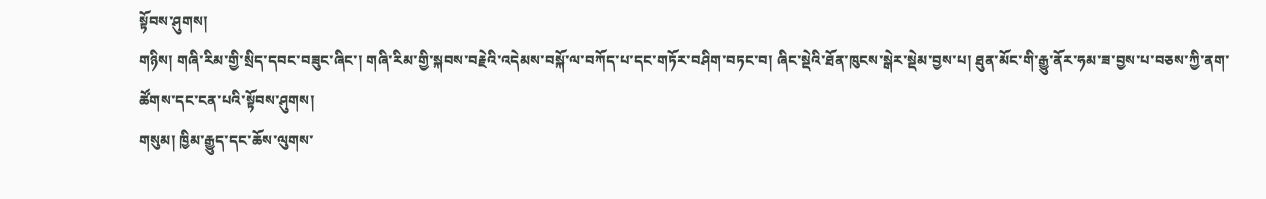སྟོབས་ཤུགས།
གཉིས། གཞི་རིམ་གྱི་སྲིད་དབང་བཟུང་ཞིང་། གཞི་རིམ་གྱི་སྐབས་བརྗེའི་འདེམས་བསྐོ་ལ་བཀོད་པ་དང་གཏོར་བཤིག་བཏང་བ། ཞིང་སྡེའི་ཐོན་ཁུངས་སྒེར་སྡེམ་བྱས་པ། ཐུན་མོང་གི་རྒྱུ་ནོར་ཧམ་ཟ་བྱས་པ་བཅས་ཀྱི་ནག་ཚོགས་དང་ངན་པའི་སྟོབས་ཤུགས།
གསུམ། ཁྱིམ་རྒྱུད་དང་ཆོས་ལུགས་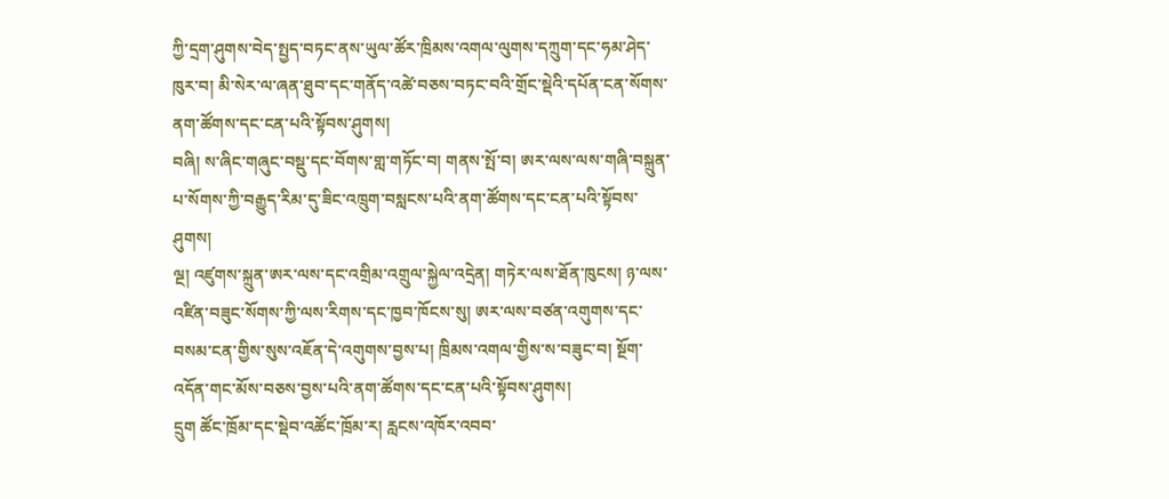ཀྱི་དྲག་ཤུགས་བེད་སྤྱད་བཏང་ནས་ཡུལ་ཚོར་ཁྲིམས་འགལ་ལུགས་དཀྲུག་དང་ཧམ་ཤེད་ཁུར་བ། མི་སེར་ལ་ཞན་ཐུབ་དང་གནོད་འཚེ་བཅས་བཏང་བའི་གྲོང་སྡེའི་དཔོན་ངན་སོགས་ནག་ཚོགས་དང་ངན་པའི་སྟོབས་ཤུགས།
བཞི། ས་ཞིང་གཞུང་བསྡུ་དང་བོགས་གླ་གཏོང་བ། གནས་སྤོ་བ། ཨར་ལས་ལས་གཞི་བསྐྲུན་པ་སོགས་ཀྱི་བརྒྱུད་རིམ་དུ་ཟིང་འཁྲུག་བསླངས་པའི་ནག་ཚོགས་དང་ངན་པའི་སྟོབས་ཤུགས།
ལྔ། འཛུགས་སྐྲུན་ཨར་ལས་དང་འགྲིམ་འགྲུལ་སྐྱེལ་འདྲེན། གཏེར་ལས་ཐོན་ཁུངས། ཉ་ལས་འཛིན་བཟུང་སོགས་ཀྱི་ལས་རིགས་དང་ཁྱབ་ཁོངས་སུ། ཨར་ལས་བཙན་འགུགས་དང་བསམ་ངན་གྱིས་སུས་འཇོན་དེ་འགུགས་བྱས་པ། ཁྲིམས་འགལ་གྱིས་ས་བཟུང་བ། སྔོག་འདོན་གང་མོས་བཅས་བྱས་པའི་ནག་ཚོགས་དང་ངན་པའི་སྟོབས་ཤུགས།
དྲུག ཚོང་ཁྲོམ་དང་སྡེབ་འཚོང་ཁྲོམ་ར། རླངས་འཁོར་འབབ་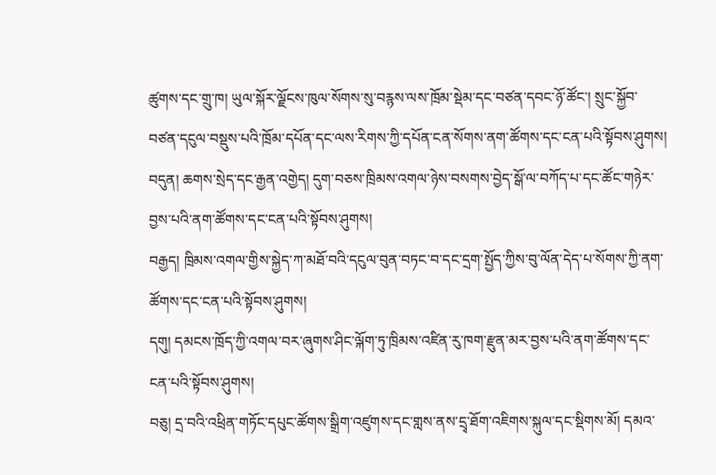ཚུགས་དང་གྲུ་ཁ། ཡུལ་སྐོར་ལྗོངས་ཁུལ་སོགས་སུ་བརྙས་ལས་ཁྲོམ་སྡེམ་དང་བཙན་དབང་ཉོ་ཚོང་། སྲུང་སྐྱོབ་བཙན་དངུལ་བསྡུས་པའི་ཁྲོམ་དཔོན་དང་ལས་རིགས་ཀྱི་དཔོན་ངན་སོགས་ནག་ཚོགས་དང་ངན་པའི་སྟོབས་ཤུགས།
བདུན། ཆགས་སྲེད་དང་རྒྱན་འགྱེད། དུག་བཅས་ཁྲིམས་འགལ་ཉེས་བསགས་བྱེད་སྒོ་ལ་བཀོད་པ་དང་ཚོང་གཉེར་བྱས་པའི་ནག་ཚོགས་དང་ངན་པའི་སྟོབས་ཤུགས།
བརྒྱད། ཁྲིམས་འགལ་གྱིས་སྐྱེད་ཀ་མཐོ་བའི་དངུལ་བུན་བཏང་བ་དང་དྲག་སྤྱོད་ཀྱིས་བུ་ལོན་དེད་པ་སོགས་ཀྱི་ནག་ཚོགས་དང་ངན་པའི་སྟོབས་ཤུགས།
དགུ། དམངས་ཁྲོད་ཀྱི་འགལ་བར་ཞུགས་ཤིང་ལྐོག་ཏུ་ཁྲིམས་འཛིན་རུ་ཁག་རྫུན་མར་བྱས་པའི་ནག་ཚོགས་དང་ངན་པའི་སྟོབས་ཤུགས།
བཅུ། དྲ་བའི་འཕྲིན་གཏོང་དཔུང་ཚོགས་སྒྲིག་འཛུགས་དང་གླས་ནས་དྲྭ་ཐོག་འཇིགས་སྐུལ་དང་སྡིགས་མོ། དམའ་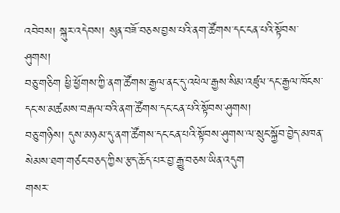འབེབས། སྐུར་འདེབས། སུན་བཟོ་བཅས་བྱས་པའི་ནག་ཚོགས་དང་ངན་པའི་སྟོབས་ཤུགས།
བཅུ་གཅིག ཕྱི་ཕྱོགས་ཀྱི་ནག་ཚོགས་རྒྱལ་ནང་དུ་འཕེལ་རྒྱས་སིམ་འཛུལ་དང་རྒྱལ་ཁོངས་དང་ས་མཚམས་བརྒལ་བའི་ནག་ཚོགས་དང་ངན་པའི་སྟོབས་ཤུགས།
བཅུ་གཉིས། དུས་མཉམ་དུ་ནག་ཚོགས་དང་ངན་པའི་སྟོབས་ཤུགས་ལ་སྲུང་སྐྱོབ་བྱེད་མཁན་སེམས་ཐག་གཙང་བཅད་ཀྱིས་རྩད་ཆོད་པར་བྱ་རྒྱུ་བཅས་ཡིན་འདུག
གསར་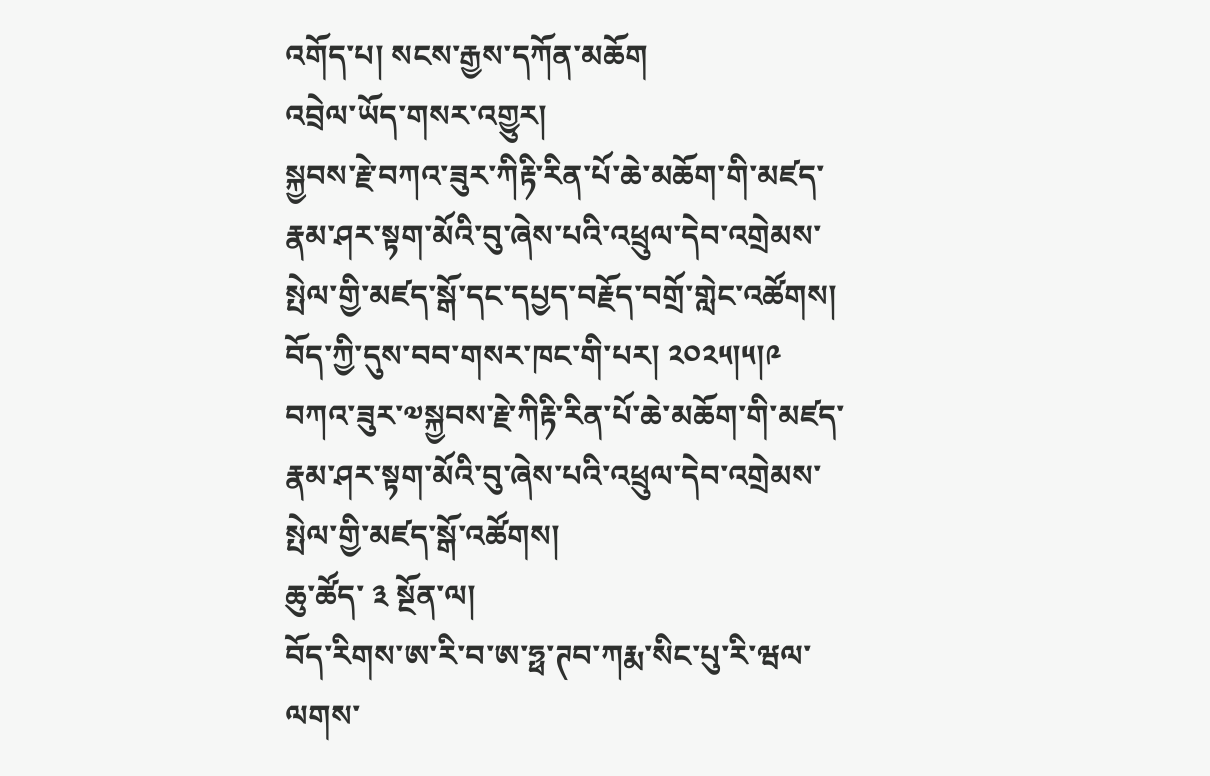འགོད་པ། སངས་རྒྱས་དཀོན་མཆོག
འབྲེལ་ཡོད་གསར་འགྱུར།
སྐྱབས་རྗེ་བཀའ་ཟུར་ཀིརྟི་རིན་པོ་ཆེ་མཆོག་གི་མཛད་རྣམ་ཤར་སྟག་མོའི་བུ་ཞེས་པའི་འཕྲུལ་དེབ་འགྲེམས་སྤེལ་གྱི་མཛད་སྒོ་དང་དཔྱད་བརྗོད་བགྲོ་གླེང་འཚོགས། བོད་ཀྱི་དུས་བབ་གསར་ཁང་གི་པར། ༢༠༢༥།༥།༩
བཀའ་ཟུར་༧སྐྱབས་རྗེ་ཀིརྟི་རིན་པོ་ཆེ་མཆོག་གི་མཛད་རྣམ་ཤར་སྟག་མོའི་བུ་ཞེས་པའི་འཕྲུལ་དེབ་འགྲེམས་སྤེལ་གྱི་མཛད་སྒོ་འཚོགས།
ཆུ་ཚོད་ ༣ སྔོན་ལ།
བོད་རིགས་ཨ་རི་བ་ཨ་ཧྥ་ཊབ་ཀརྨ་སིང་པུ་རི་ཝལ་ལགས་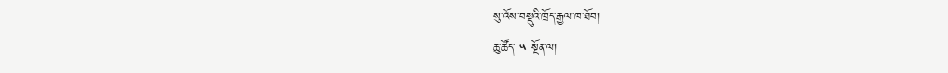སུ་འོས་བསྡུའི་ཁྲོད་རྒྱལ་ཁ་ཐོབ།
ཆུ་ཚོད་ ༥ སྔོན་ལ།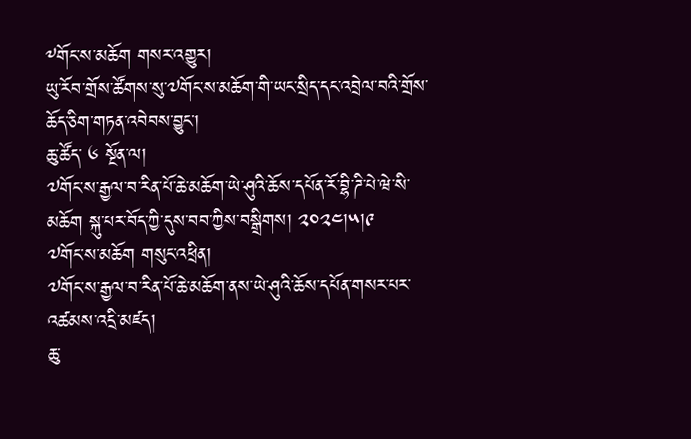༸གོང་ས་མཆོག གསར་འགྱུར།
ཡུ་རོབ་གྲོས་ཚོགས་སུ་༧གོང་ས་མཆོག་གི་ཡང་སྲིད་དང་འབྲེལ་བའི་གྲོས་ཆོད་ཅིག་གཏན་འབེབས་བྱུང་།
ཆུ་ཚོད་ ༦ སྔོན་ལ།
༧གོང་ས་རྒྱལ་བ་རིན་པོ་ཆེ་མཆོག་ཡེ་ཤུའི་ཆོས་དཔོན་རོ་བྷི་ཌི་པེ་ཝེ་སི་མཆོག སྐུ་པར་བོད་ཀྱི་དུས་བབ་ཀྱིས་བསྒྲིགས། ༢༠༢༤།༥།༩
༧གོང་ས་མཆོག གསུང་འཕྲིན།
༧གོང་ས་རྒྱལ་བ་རིན་པོ་ཆེ་མཆོག་ནས་ཡེ་ཤུའི་ཆོས་དཔོན་གསར་པར་འཚམས་འདྲི་མཛད།
ཆུ་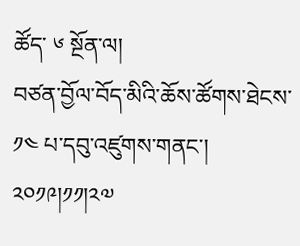ཚོད་ ༦ སྔོན་ལ།
བཙན་བྱོལ་བོད་མིའི་ཆོས་ཚོགས་ཐེངས་ ༡༤ པ་དབུ་འཛུགས་གནང་། ༢༠༡༩།༡༡།༢༧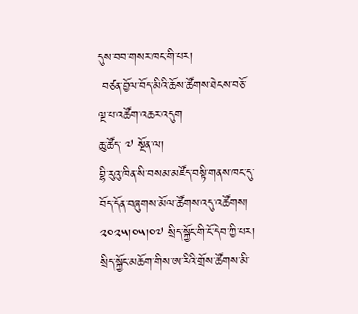དུས་བབ་གསར་ཁང་གི་པར།
 བཙན་བྱོལ་བོད་མིའི་ཆོས་ཚོགས་ཐེངས་བཅོ་ལྔ་པ་འཚོག་འཆར་འདུག
ཆུ་ཚོད་ ༧ སྔོན་ལ།
བྷི་རུའུ་ཁིན་སི་བསམ་མཛོད་བསྟི་གནས་ཁང་དུ་བོད་དོན་བཞུགས་མོལ་ཚོགས་འདུ་འཚོགས། ༢༠༢༥།༠༥།༠༧ སྲིད་སྐྱོང་གི་ངོ་དེབ་ཀྱི་པར།
སྲིད་སྐྱོང་མཆོག་གིས་ཨ་རིའི་གྲོས་ཚོགས་མི་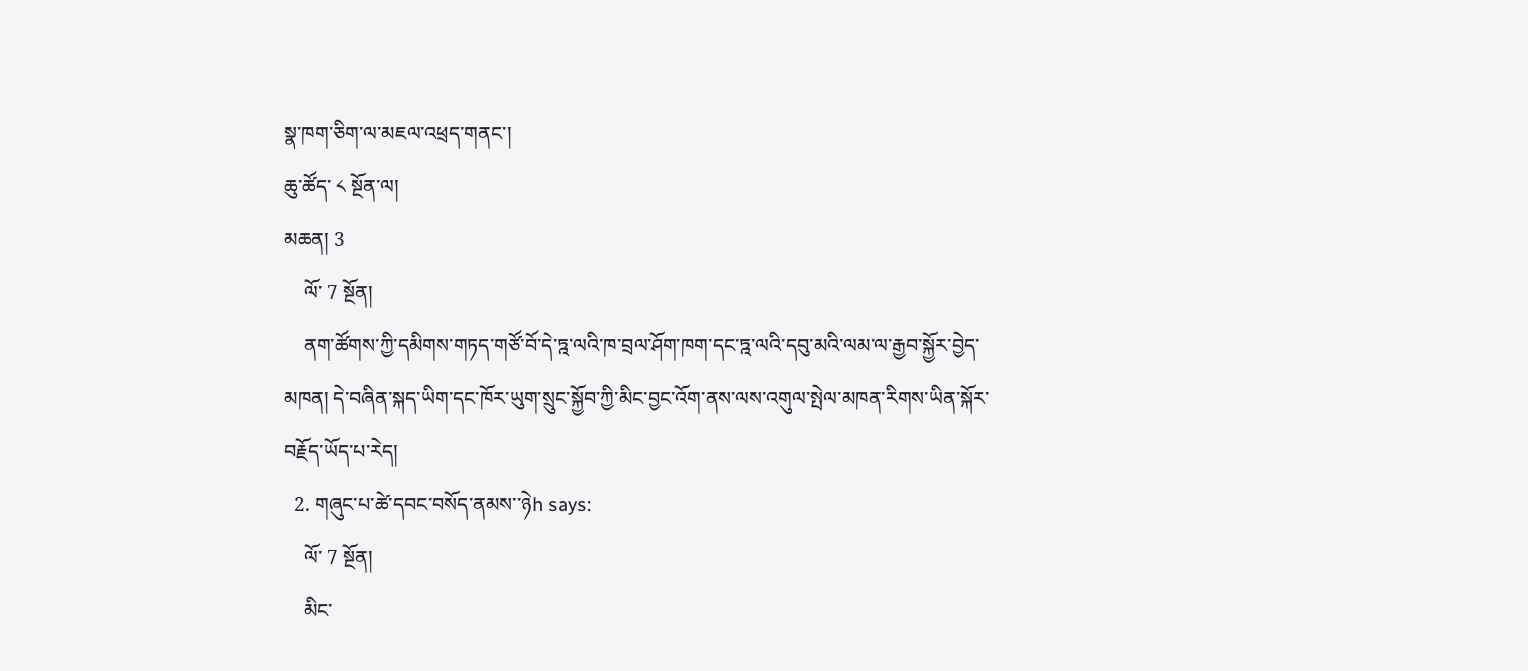སྣ་ཁག་ཅིག་ལ་མཇལ་འཕྲད་གནང་།
ཆུ་ཚོད་ ༨ སྔོན་ལ།
མཆན། 3
    ལོ་ 7 སྔོན།
    ནག་ཚོགས་ཀྱི་དམིགས་གཏད་གཙོ་བོ་དེ་ཏྰ་ལའི་ཁ་བྲལ་ཤོག་ཁག་དང་ཏྰ་ལའི་དབུ་མའི་ལམ་ལ་རྒྱབ་སྐྱོར་བྱེད་མཁན། དེ་བཞིན་སྐད་ཡིག་དང་ཁོར་ཡུག་སྲུང་སྐྱོབ་ཀྱི་མིང་བྱང་འོག་ནས་ལས་འགུལ་སྤེལ་མཁན་རིགས་ཡིན་སྐོར་བརྗོད་ཡོད་པ་རེད།
  2. གཞུང་པ་ཚེ་དབང་བསོད་ནམས་་ཉེh says:
    ལོ་ 7 སྔོན།
    མིང་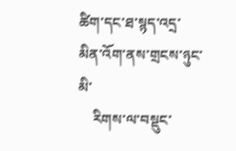ཚིག་དང་ཐ་སྙད་འདྲ་མིན་འོག་ནས་གྲངས་ཉུང་མི་
    རིགས་ལ་བསྡུང་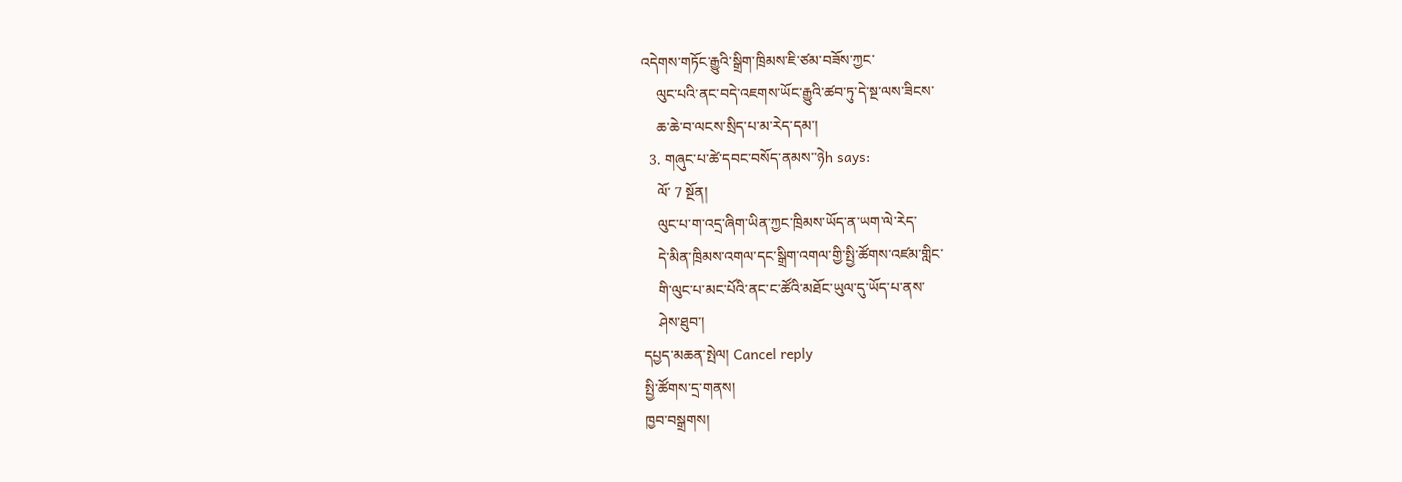འདེགས་གཏོང་རྒྱུའི་སྒྲིག་ཁྲིམས་ཇི་ཙམ་བཟོས་ཀྱང་
    ལུང་པའི་ནང་བདེ་འཇགས་ཡོང་རྒྱུའི་ཚབ་ཏུ་དེ་སྔ་ལས་ཟིངས་
    ཆ་ཆེ་བ་ལངས་སྲིད་པ་མ་རེད་དམ་།
  3. གཞུང་པ་ཚེ་དབང་བསོད་ནམས་་ཉེh says:
    ལོ་ 7 སྔོན།
    ལུང་པ་ག་འདྲ་ཞིག་ཡིན་ཀྱང་ཁྲིམས་ཡོད་ན་ཡག་ལེ་རེད་
    དེ་མིན་ཁྲིམས་འགལ་དང་སྒྲིག་འགལ་གྱི་སྤྱི་ཚོགས་འཛམ་གླིང་
    གི་ལུང་པ་མང་པོའི་ནང་ང་ཚོའི་མཐོང་ཡུལ་དུ་ཡོད་པ་ནས་
    ཤེས་ཐུབ་།
དཔྱད་མཆན་སྤེལ། Cancel reply
སྤྱི་ཚོགས་དྲ་གནས།
ཁྱབ་བསྒྲགས།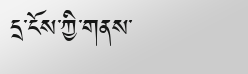དྲ་ངོས་ཀྱི་གནས་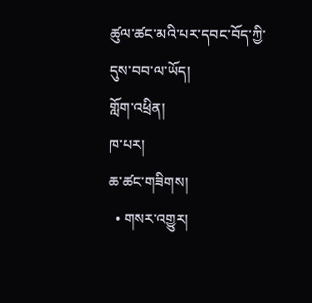ཚུལ་ཚང་མའི་པར་དབང་བོད་ཀྱི་དུས་བབ་ལ་ཡོད།
གློག་འཕྲིན།
ཁ་པར།
ཆ་ཚང་གཟིགས།
  • གསར་འགྱུར།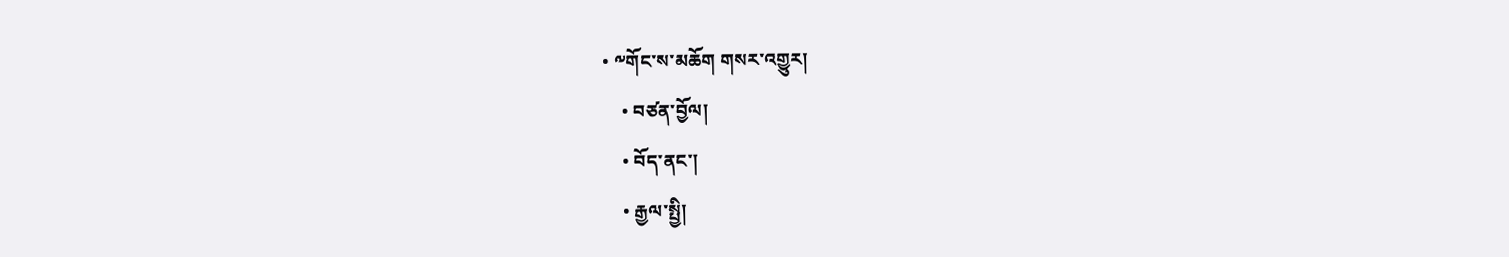• ༸གོང་ས་མཆོག གསར་འགྱུར།
    • བཙན་བྱོལ།
    • བོད་ནང་།
    • རྒྱལ་སྤྱི།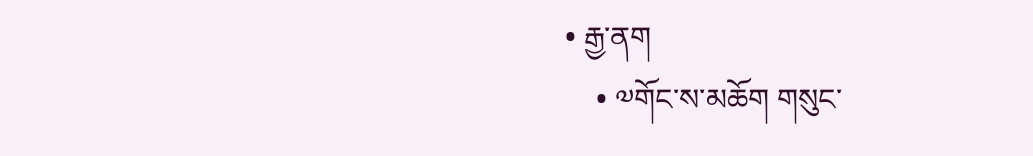• རྒྱ་ནག
    • ༧གོང་ས་མཆོག གསུང་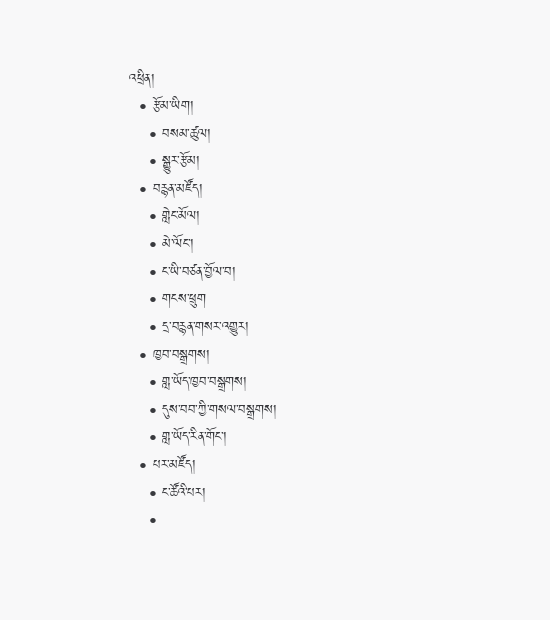འཕྲིན།
  • རྩོམ་ཡིག།
    • བསམ་ཚུལ།
    • སྒྱུར་རྩོམ།
  • བརྙན་མཛོད།
    • གླེང་མོལ།
    • མེ་ལོང་།
    • ང་ཡི་བཙན་བྱོལ་བ།
    • གངས་ཕྲུག
    • དྲ་བརྙན་གསར་འགྱུར།
  • ཁྱབ་བསྒྲགས།
    • གླ་ཡོད་ཁྱབ་བསྒྲགས།
    • དུས་བབ་ཀྱི་གསལ་བསྒྲགས།
    • གླ་ཡོད་རིན་གོང་།
  • པར་མཛོད།
    • ང་ཚོའི་པར།
    •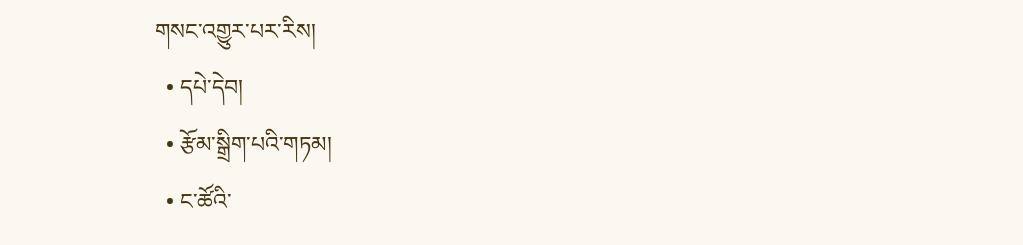གསང་འགྱུར་པར་རིས།
  • དཔེ་དེབ།
  • རྩོམ་སྒྲིག་པའི་གཏམ།
  • ང་ཚོའི་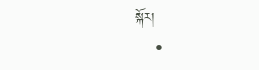སྐོར།
    •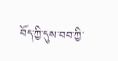བོད་ཀྱི་དུས་བབ་ཀྱི་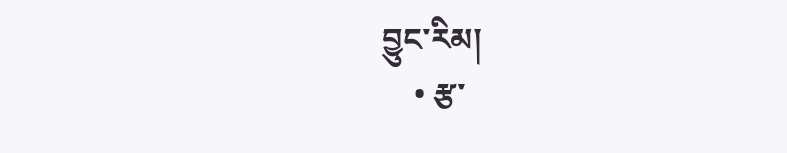བྱུང་རིམ།
    • རྩ་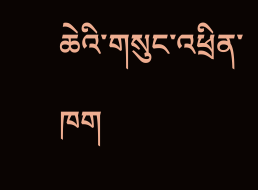ཆེའི་གསུང་འཕྲིན་ཁག